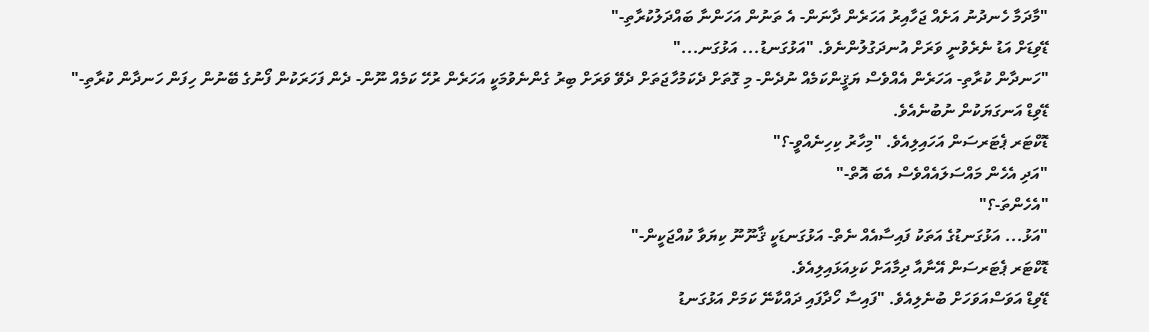"މާދަމާ ހެނދުނު އަށެއް ޖަހާއިރު އަހަރެން ދާނަން- އެ ތަނުން އަހަންނާ ބައްދަލުކުރާތި-"
ޑޭވިޑަށް އަޑު ނެރެވުނީ ވަރަށް އުނދަގުލުންނެވެ. "އަޅުގަނޑު... އަޅުގަނ..."
"ހަނދާން ކުރާތި- އަހަރެން އެއްވެސް ޔަޤީންކަމެއް ނުދެން- މި ގޮތަށް ދެކަމުހާޖަތަށް ދެވޭ ވަރަށް ބިރު ގެންނެވުމަކީ އަހަރެން ރުހޭ ކަމެއް ނޫން- ދެން ފަހަރަކުން ފޯނުގެ ބޭނުން ހިފަން ހަނދާން ކުރާތި-"
ޑޭވިޑް އަނގަޔަކުން ނުބުނެއެވެ.
ޑޮކްޓަރ ޕެޓަރސަން އަހައިލިއެވެ. "މިހާރު ކިހިނެއްވީ-؟"
"އަދި އެހެން މައްސަލައެއްވެސް އެބަ އޮތް-"
"އެހެންތަ-؟"
"އަޅު... އަޅުގަނޑުގެ އަތަކު ފައިސާއެއް ނެތް- އަޅުގަނޑަކީ ޤާނޫނޫ ކިޔަވާ ކުއްޖަކީން-"
ޑޮކްޓަރ ޕެޓަރސަން އޭނާއާ ދިމާއަށް ކަޅިއަޅައިލިއެވެ.
ޑޭވިޑް އަވަސްއަވަހަށް ބުނެލިއެވެ. "ފައިސާ ހޯދާފައި ދައްކާނޭ ކަމަށް އަޅުގަނޑު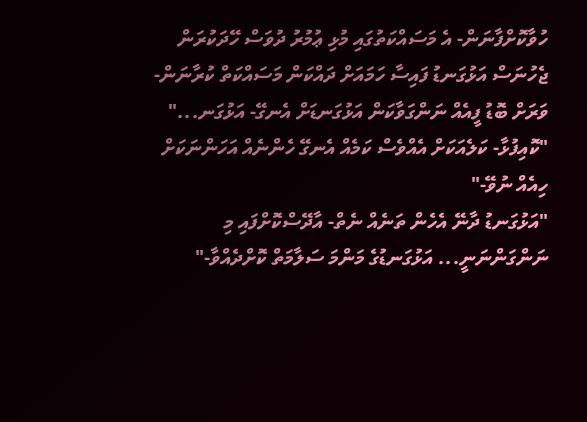ހުވާކޮށްފާނަން- އެ މަސައްކަތުގައި މުޅި ޢުމުރު ދުވަސް ހޭދަކުރަން ޖެހުނަސް އަޅުގަނޑު ފައިސާ ހަމައަށް ދައްކަން މަސައްކަތް ކުރާނަން- ވަރަށް ބޮޑު ފީއެއް ނަންގަވާކަން އަޅުގަނޑަށް އެނގޭ- އަޅުގަނ..."
"ކޮއިފުޅާ- ކަލެއަކަށް އެއްވެސް ކަމެއް އެނގޭ ހެންނެއް އަހަންނަކަށް ހިއެއް ނުވޭ-"
"އަޅުގަނޑު ދާނޭ އެހެން ތަނެއް ނެތް- އާދޭސްކޮށްފައި މި ނަންގަންނަނީ... އަޅުގަނޑުގެ މަންމަ ސަލާމަތް ކޮށްދެއްވާ-"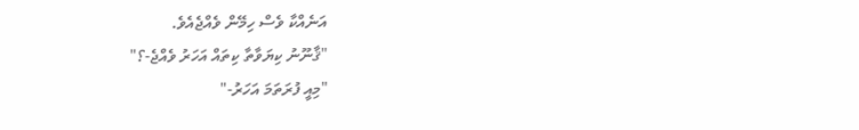އަނެއްކާ ވެސް ހިމޭން ވެއްޖެއެވެ.
"ޤާނޫނު ކިޔަވާތާ ކިތައް އަހަރު ވެއްޖެ-؟"
"މިއީ ފުރަތަމަ އަހަރު-"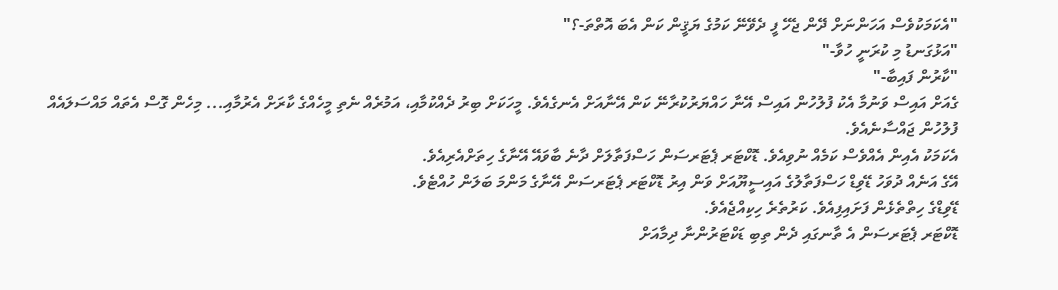"އެކަމަކުވެސް އަހަންނަށް ދޭން ޖެހޭ ފީ ދެވޭނޭ ކަމުގެ ޔަޤީން ކަން އެބަ އޮތްތަ-؟"
"އަޅުގަނޑު މި ކުރަނީ ހުވާ-"
"ކާރުން ފައިބާ-"
ގެއަށް އައިސް ވަނުމާ އެކު ފުލުހުން އައިސް އޭނާ ހައްޔަރުކުރާނޭ ކަން އޭނާއަށް އެނގެއެވެ. މީހަކަށް ބިރު ދެއްކުމާއި، އަމުރެއް ނެތި މީހެއްގެ ކާރަށް އެރުމާއި... މިހެން ގޮސް އެތައް މައްސަލައެއް ފުލުހުން ޖައްސާނެއެވެ.
އެކަމަކު އެއިން އެއްވެސް ކަމެއް ނުވިއެވެ. ޑޮކްޓަރ ޕެޓަރސަން ހަސްފަތާލަށް ދާނެ ބާވައޭ އޭނާގެ ހިތަށްއެރިއެވެ.
އޭގެ އަނެއް ދުވަހު ޑޭވިޑް ހަސްފަތާލުގެ އައިސީޔޫއަށް ވަން އިރު ޑޮކްޓަރ ޕެޓަރސަން އޭނާގެ މަންމަ ބަލަން ހުއްޓެވެ.
ޑޭވިޑްގެ ހިތްތެޅެން ފަށައިފިއެވެ. ކަރުތެރެ ހިކިއްޖެއެވެ.
ޑޮކްޓަރ ޕެޓަރސަން އެ ތާނގައި ދެން ތިބި ޑަކްޓަރުންނާ ދިމާއަށް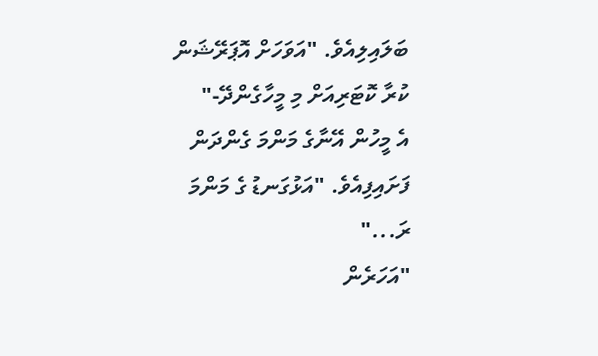ބަލައިލިއެވެ. "އަވަހަށް އޮޕަރޭޝަން ކުރާ ކޮޓަރިއަށް މި މީހާގެންދޭ-"
އެ މީހުން އޭނާގެ މަންމަ ގެންދަން ފަށައިފިއެވެ. "އަޅުގަނޑު ގެ މަންމަ ރަ..."
"އަހަރެން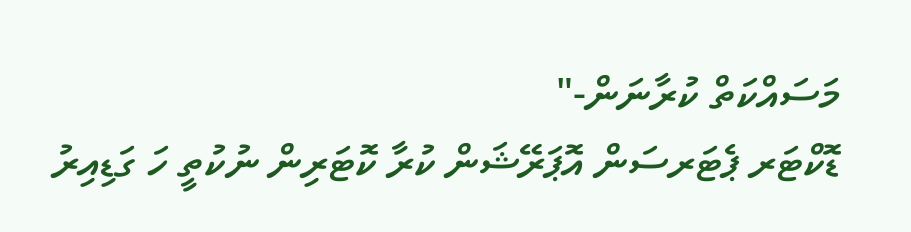މަސައްކަތް ކުރާނަން-"
ޑޮކްޓަރ ޕެޓަރސަން އޮޕަރޭޝަން ކުރާ ކޮޓަރިން ނުކުތީ ހަ ގަޑިއިރު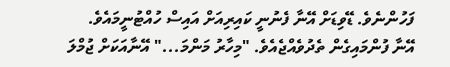ފަހުންނެވެ. ޑޭވިޑަށް އޭނާ ފެނުނީ ކައިރިއަށް އައިސް ހުއްޓުނީމައެވެ.
އޭނާ ފުންމައިގެން ތެދުވެއްޖެއެވެ. "މިހާރު މަންމަ..." އޭނާއަކަށް ޖުމްލަ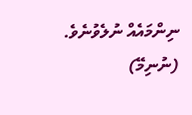ނިންމައެއް ނުލެވުނެވެ.
(ނުނިމޭ)